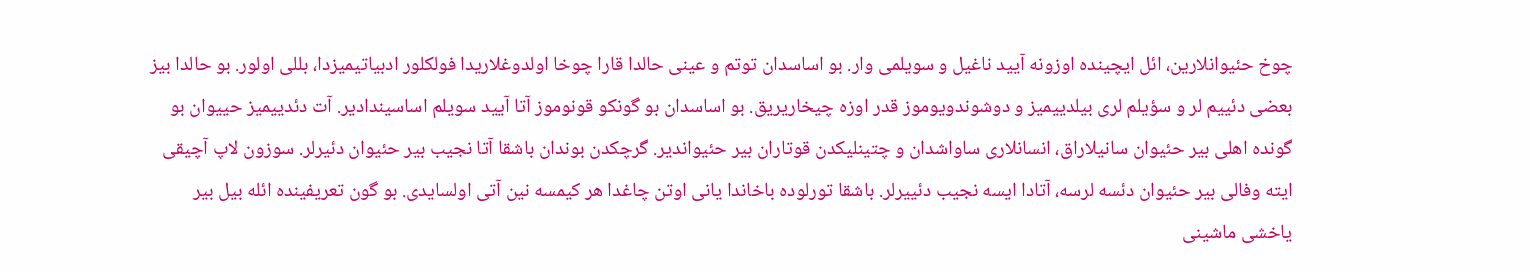چوخ حئیوانلارین، ائل ایچینده اوزونه آیید ناغیل و سویلمی وار. بو اساسدان توتم و عینی حالدا قارا چوخا اولدوغلاریدا فولکلور ادبیاتیمیزدا، بللی اولور. بو حالدا بیز بعضی دئییم لر و سؤیلم لری بیلدییمیز و دوشوندویوموز قدر اوزه چیخاریریق. بو اساسدان بو گونکو قونوموز آتا آیید سویلم اساسیندادیر. آت دئدییمیز حییوان بو گونده اهلی بیر حئیوان سانیلاراق، انسانلاری ساواشدان و چتینلیکدن قوتاران بیر حئیواندیر. گرچکدن بوندان باشقا آتا نجیب بیر حئیوان دئیرلر. سوزون لاپ آچیقی ایته وفالی بیر حئیوان دئسه لرسه، آتادا ایسه نجیب دئییرلر. باشقا تورلوده باخاندا یانی اوتن چاغدا هر کیمسه نین آتی اولسایدی. بو گون تعریفینده ائله بیل بیر یاخشی ماشینی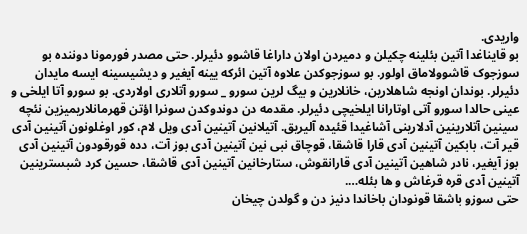واریدی.
بو قایناغدا آتین بئلینه چکیلن و دمیردن اولان داراغا قاشوو دئیرلر. حتی مصدر فورمونا دوننده بو سوزجوک قاشوولاماق اولور. بو سوزجوکدن علاوه آتین ائرکه یینه آیغیر و دیشیسینه ایسه مایدان دئیرلر. بوندان اونجه شاهلارین، خانلارین و بیگ لرین سورو _ سورو آتلاری اولاردی. بو سورو آتا ایلخی و عینی حالدا سورو آتی اوتارانا ایلخیچی دئیرلر. مقدمه دن دوندوکدن سونرا اؤتن قهرمانلاریمیزین نئچه سینین آتلارینین آدلارینی آشاغیدا قئیده آلیریق. آتیلانین آتینین آدی ویل لام، کور اوغلونون آتینین آدی قیر آت، بابکین آتینین آدی قارا قاشقا، قوچاق نبی نین آتینین آدی بوز آت، دده قورقودون آتینین آدی بوز آیغیر، نادر شاهین آتینین آدی قارانقوش، ستارخانین آتینین آدی قاشقا، حسین کرد شبسترینین آتینین آدی قره قرغاش و ها بئله….
حتی سوزو باشقا قونودان باخاندا دنیز دن و گولدن چیخان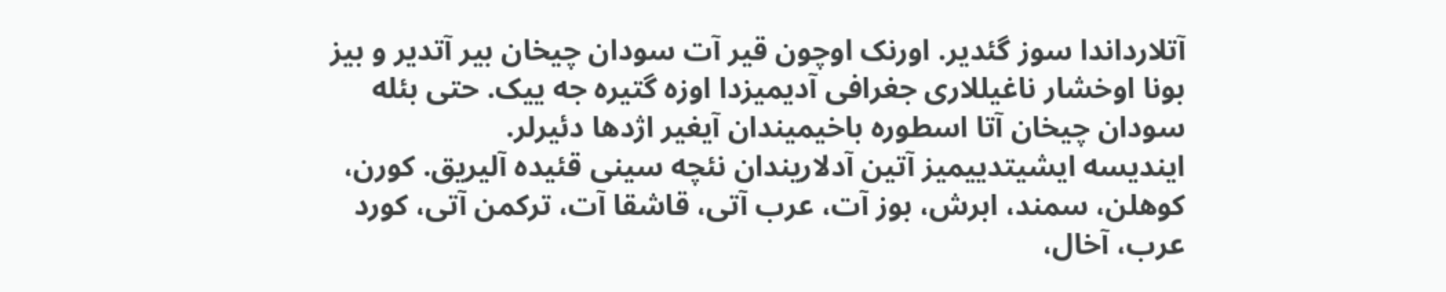آتلارداندا سوز گئدیر. اورنک اوچون قیر آت سودان چیخان بیر آتدیر و بیز بونا اوخشار ناغیللاری جغرافی آدیمیزدا اوزه گتیره جه ییک. حتی بئله سودان چیخان آتا اسطوره باخیمیندان آیغیر اژدها دئیرلر.
ایندیسه ایشیتدییمیز آتین آدلاریندان نئچه سینی قئیده آلیریق. کورن، کوهلن، سمند، ابرش، بوز آت، عرب آتی، قاشقا آت، ترکمن آتی، کورد عرب، آخال،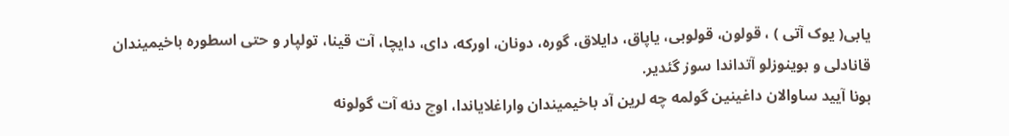یابی( یوک آتی ) ، قولون، قولوبی، یاپاق، دایلاق، گوره، دونان، اورکه، دای، دایچا، آت قینا، تولپار و حتی اسطوره باخیمیندان قانادلی و بوینوزلو آتداندا سوز گئدیر.
بونا آیید ساوالان داغینین گولمه چه لرین آد باخیمیندان واراغلایاندا، اوچ دنه آت گولونه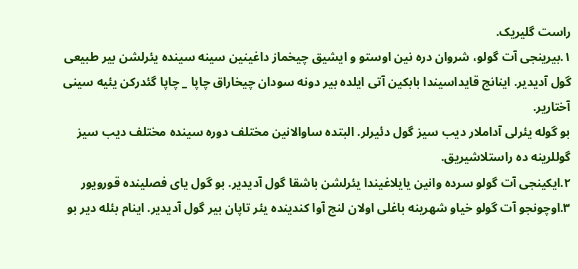راست گلیریک.
۱.بیرینجی آت گولو، شروان دره نین اوستو و ایشیق چیخماز داغینین سینه سینده یئرلشن بیر طبیعی گول آدیدیر. اینانج قایداسیندا بابکین آتی ایلده بیر دونه سودان چیخاراق چاپا _ چاپا گئدرکن یئیه سینی آختاریر.
بو گوله یئرلی آداملار دیب سیز گول دئیرلر. البتده ساوالانین مختلف دوره سینده مختلف دیب سیز گوللرینه ده راستلاشیریق.
۲.ایکینجی آت گولو سرده وانین یایلاغیندا یئرلشن باشقا گول آدیدیر. بو گول یای فصلینده قورویور
۳.اوچونجو آت گولو خیاو شهرینه باغلی اولان لنج آوا کندینده یئر تاپان بیر گول آدیدیر. اینام بئله دیر بو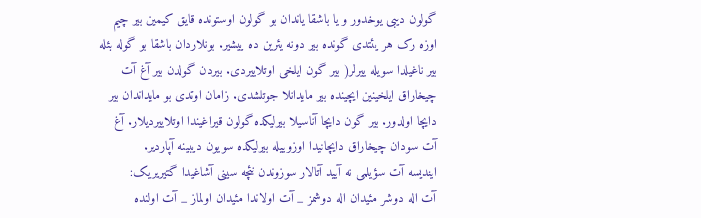گولون دیبی یوخدور و یا باشقا یاندان بو گولون اوستونده قایق کیمین بیر چیم اوزه رک هر یئتدی گونده بیر دونه یئرین ده ییشیر. بونلاردان باشقا بو گوله بئله بیر ناغیلدا سویله ییرلر( بیر گون ایلخی اوتلاییردی. بیردن گولدن بیر آغ آت چیخاراق ایلخینین ایچینده بیر مایدانلا جوتلشدی. زامان اوتدی بو مایداندان بیر دایچا اولدور. بیر گون دایچا آناسیلا بیرلیکده گولون قیراغیندا اوتلاییردیلار. آغ آت سودان چیخاراق دایچانیدا اوزوییله بیرلیکده سویون دیبینه آپاردیر.
ایندیسه آت سؤیلمی نه آیید آتالار سوزوندن نئچه سینی آشاغیدا گتیریریک:
آت اله دوشر مئیدان اله دوشمز _ آت اولاندا مئیدان اولماز _ آت اولنده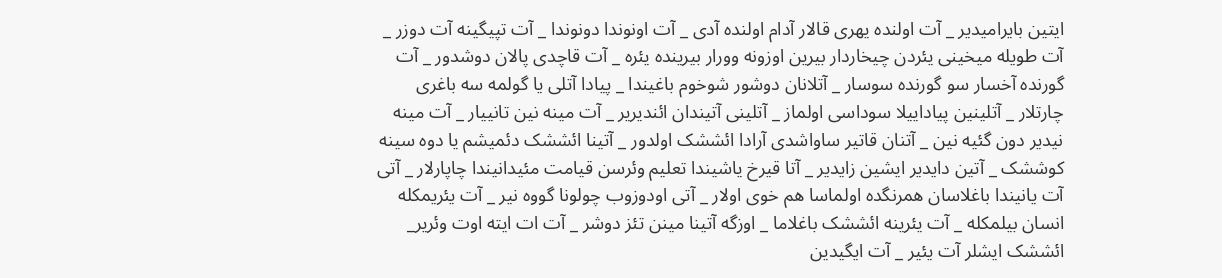ایتین بایرامیدیر _ آت اولنده یهری قالار آدام اولنده آدی _ آت اونوندا دونوندا _ آت تپیگینه آت دوزر _ آت طویله میخینی یئردن چیخاردار بیرین اوزونه وورار بیرینده یئره _ آت قاچدی پالان دوشدور _ آت گورنده آخسار سو گورنده سوسار _ آتلانان دوشور شوخوم باغیندا _ پیادا آتلی یا گولمه سه باغری چارتلار _ آتلینین پیاداییلا سوداسی اولماز _ آتلینی آتیندان ائندیریر _ آت مینه نین تانییار _ آت مینه نیدیر دون گئیه نین _ آتنان قاتیر ساواشدی آرادا ائششک اولدور _ آتینا ائششک دئمیشم یا دوه سینه کوششک _ آتین دایدیر ایشین زایدیر _ آتا قیرخ یاشیندا تعلیم وئرسن قیامت مئیدانیندا چاپارلار _ آتی آت یانیندا باغلاسان همرنگده اولماسا هم خوی اولار _ آتی اودوزوب چولونا گووه نیر _ آت یئریمکله انسان بیلمکله _ آت یئرینه ائششک باغلاما _ اوزگه آتینا مینن تئز دوشر _ آت ات ایته اوت وئریر_ ائششک ایشلر آت یئیر _ آت ایگیدین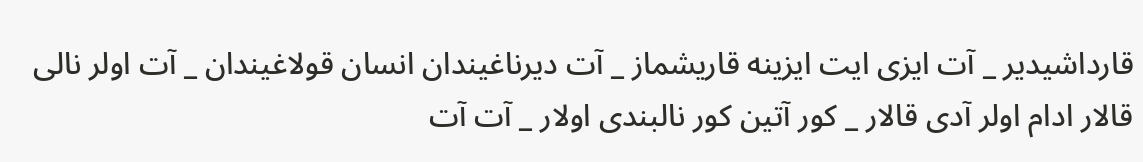قارداشیدیر _ آت ایزی ایت ایزینه قاریشماز _ آت دیرناغیندان انسان قولاغیندان _ آت اولر نالی قالار ادام اولر آدی قالار _ کور آتین کور نالبندی اولار _ آت آت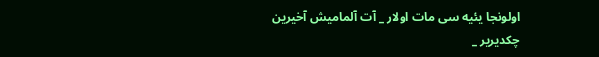اولونجا یئیه سی مات اولار _ آت آلمامیش آخیرین چکدیریر _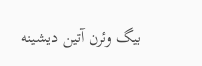بیگ وئرن آتین دیشینه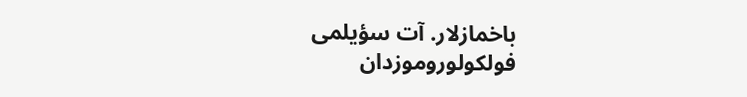باخمازلار. آت سؤیلمی
فولکولوروموزدان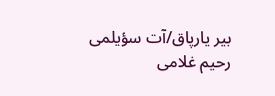بیر یارپاق/آت سؤیلمی
رحیم غلامی